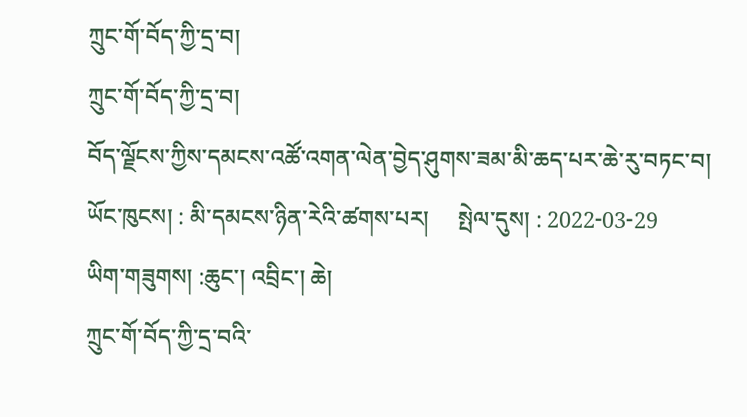ཀྲུང་གོ་བོད་ཀྱི་དྲ་བ།
ཀྲུང་གོ་བོད་ཀྱི་དྲ་བ།
བོད་ལྗོངས་ཀྱིས་དམངས་འཚོ་འགན་ལེན་བྱེད་ཤུགས་ཟམ་མི་ཆད་པར་ཆེ་རུ་བཏང་བ།
ཡོང་ཁུངས། : མི་དམངས་ཉིན་རེའི་ཚགས་པར།     སྤེལ་དུས། : 2022-03-29
ཡིག་གཟུགས། :ཆུང་། འབྲིང་། ཆེ།
ཀྲུང་གོ་བོད་ཀྱི་དྲ་བའི་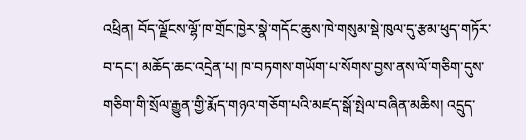འཕྲིན། བོད་ལྗོངས་ལྷོ་ཁ་གྲོང་ཁྱེར་སྣེ་གདོང་ཆུས་ཁེ་གསུམ་སྡེ་ཁུལ་དུ་རྩམ་ཕུད་གཏོར་བ་དང་། མཆོད་ཆང་འདྲེན་པ། ཁ་བཏགས་གཡོག་པ་སོགས་བྱས་ནས་ལོ་གཅིག་དུས་གཅིག་གི་སྲོལ་རྒྱུན་གྱི་རྨོད་གཉའ་གཅོག་པའི་མཛད་སྒོ་སྤེལ་བཞིན་མཆིས། འདྲུད་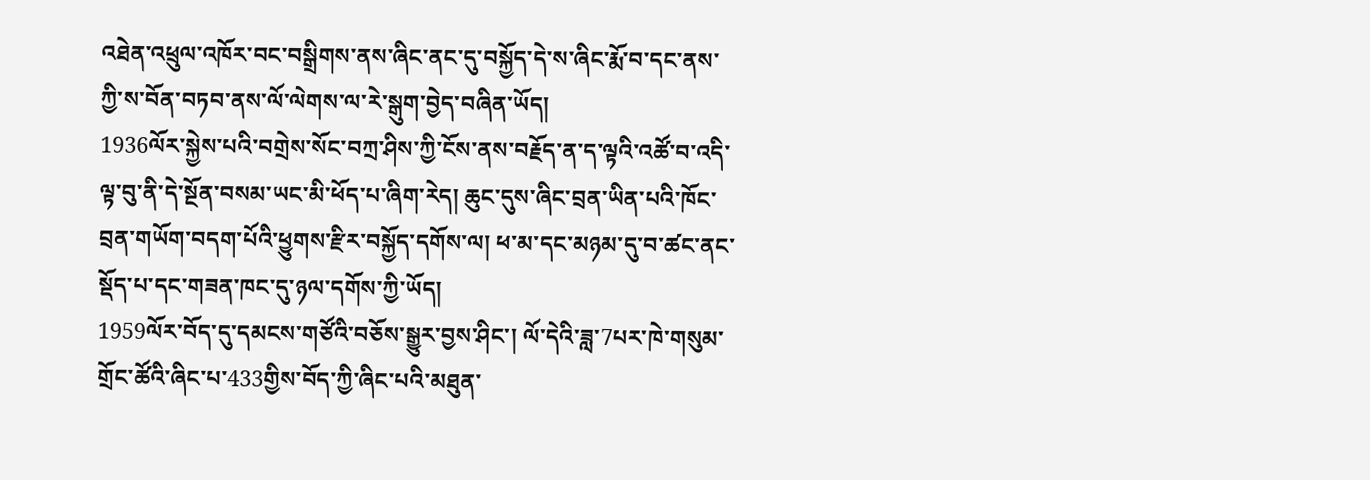འཐེན་འཕྲུལ་འཁོར་བང་བསྒྲིགས་ནས་ཞིང་ནང་དུ་བསྐྱོད་དེ་ས་ཞིང་རྨོ་བ་དང་ནས་ཀྱི་ས་བོན་བཏབ་ནས་ལོ་ལེགས་ལ་རེ་སྒུག་བྱེད་བཞིན་ཡོད།
1936ལོར་སྐྱེས་པའི་བགྲེས་སོང་བཀྲ་ཤིས་ཀྱི་ངོས་ནས་བརྗོད་ན་ད་ལྟའི་འཚོ་བ་འདི་ལྟ་བུ་ནི་དེ་སྔོན་བསམ་ཡང་མི་ཕོད་པ་ཞིག་རེད། ཆུང་དུས་ཞིང་བྲན་ཡིན་པའི་ཁོང་བྲན་གཡོག་བདག་པོའི་ཕྱུགས་རྫིར་བསྐྱོད་དགོས་ལ། ཕ་མ་དང་མཉམ་དུ་བ་ཚང་ནང་སྡོད་པ་དང་གཟན་ཁང་དུ་ཉལ་དགོས་ཀྱི་ཡོད།
1959ལོར་བོད་དུ་དམངས་གཙོའི་བཅོས་སྒྱུར་བྱས་ཤིང་། ལོ་དེའི་ཟླ་7པར་ཁེ་གསུམ་གྲོང་ཚོའི་ཞིང་པ་433གྱིས་བོད་ཀྱི་ཞིང་པའི་མཐུན་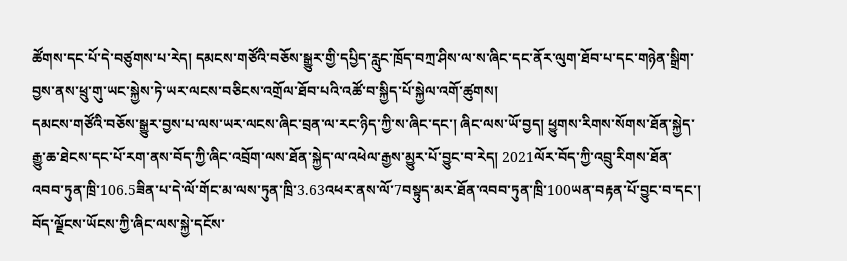ཚོགས་དང་པོ་དེ་བཙུགས་པ་རེད། དམངས་གཙོའི་བཅོས་སྒྱུར་གྱི་དཔྱིད་རླུང་ཁྲོད་བཀྲ་ཤིས་ལ་ས་ཞིང་དང་ནོར་ལུག་ཐོབ་པ་དང་གཉེན་སྒྲིག་བྱས་ནས་ཕྲུ་གུ་ཡང་སྐྱེས་ཏེ་ཡར་ལངས་བཅིངས་འགྲོལ་ཐོབ་པའི་འཚོ་བ་སྐྱིད་པོ་སྐྱེལ་འགོ་ཚུགས།
དམངས་གཙོའི་བཅོས་སྒྱུར་བྱས་པ་ལས་ཡར་ལངས་ཞིང་བྲན་ལ་རང་ཉིད་ཀྱི་ས་ཞིང་དང་། ཞིང་ལས་ཡོ་བྱད། ཕྱུགས་རིགས་སོགས་ཐོན་སྐྱེད་རྒྱུ་ཆ་ཐེངས་དང་པོ་རག་ནས་བོད་ཀྱི་ཞིང་འབྲོག་ལས་ཐོན་སྐྱེད་ལ་འཕེལ་རྒྱས་མྱུར་པོ་བྱུང་བ་རེད། 2021ལོར་བོད་ཀྱི་འབྲུ་རིགས་ཐོན་འབབ་ཏུན་ཁྲི་106.5ཟིན་པ་དེ་ལོ་གོང་མ་ལས་ཏུན་ཁྲི་3.63འཕར་ནས་ལོ་7བསྟུད་མར་ཐོན་འབབ་ཏུན་ཁྲི་100ཡན་བརྟན་པོ་བྱུང་བ་དང་། བོད་ལྗོངས་ཡོངས་ཀྱི་ཞིང་ལས་སྐྱེ་དངོས་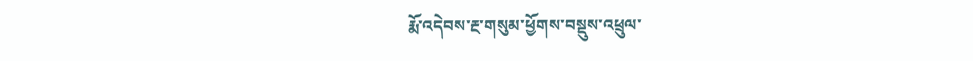རྨོ་འདེབས་རྔ་གསུམ་ཕྱོགས་བསྡུས་འཕྲུལ་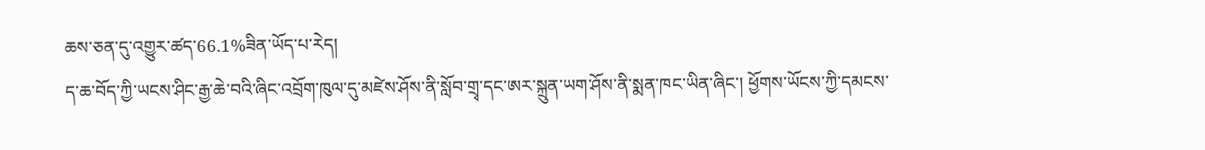ཆས་ཅན་དུ་འགྱུར་ཚད་66.1%ཟིན་ཡོད་པ་རེད།
ད་ཆ་བོད་ཀྱི་ཡངས་ཤིང་རྒྱ་ཆེ་བའི་ཞིང་འབྲོག་ཁུལ་དུ་མཛེས་ཤོས་ནི་སློབ་གྲྭ་དང་ཨར་སྐྲུན་ཡག་ཤོས་ནི་སྨན་ཁང་ཡིན་ཞིང་། ཕྱོགས་ཡོངས་ཀྱི་དམངས་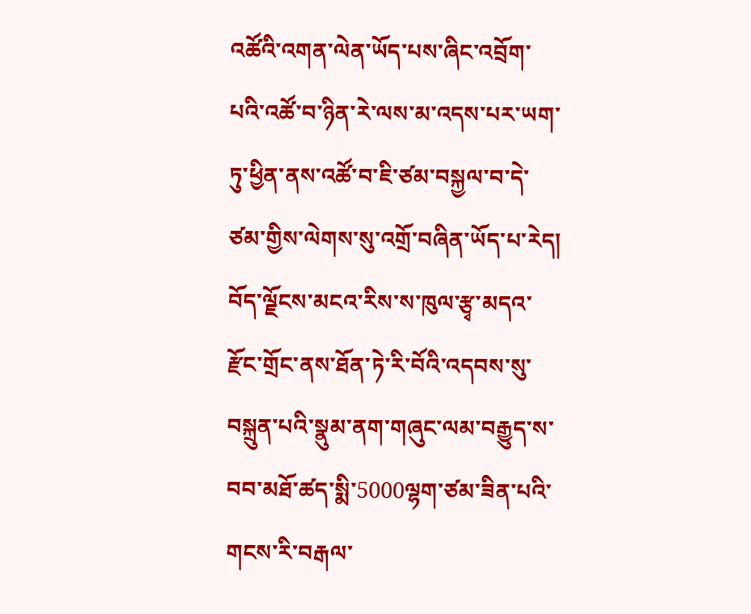འཚོའི་འགན་ལེན་ཡོད་པས་ཞིང་འབྲོག་པའི་འཚོ་བ་ཉིན་རེ་ལས་མ་འདས་པར་ཡག་ཏུ་ཕྱིན་ནས་འཚོ་བ་ཇི་ཙམ་བསྐྱལ་བ་དེ་ཙམ་གྱིས་ལེགས་སུ་འགྲོ་བཞིན་ཡོད་པ་རེད།
བོད་ལྗོངས་མངའ་རིས་ས་ཁུལ་རྩྭ་མདའ་རྫོང་གྲོང་ནས་ཐོན་ཏེ་རི་བོའི་འདབས་སུ་བསྐྲུན་པའི་སྣུམ་ནག་གཞུང་ལམ་བརྒྱུད་ས་བབ་མཐོ་ཚད་སྨི་5000ལྷག་ཙམ་ཟིན་པའི་གངས་རི་བརྒལ་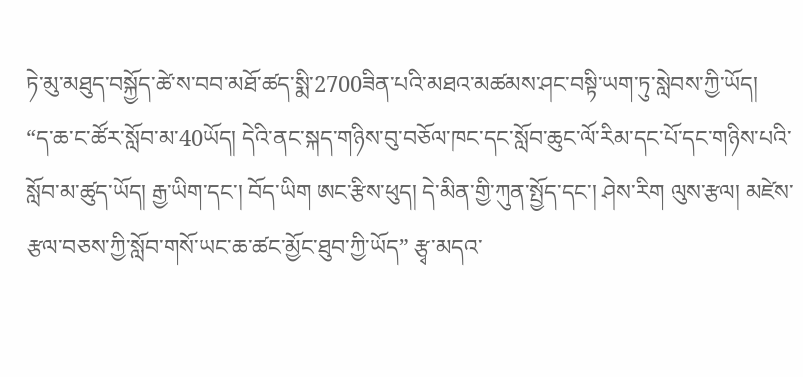ཏེ་མུ་མཐུད་བསྐྱོད་ཚེ་ས་བབ་མཐོ་ཚད་སྨི་2700ཟིན་པའི་མཐའ་མཚམས་ཤང་བསྟི་ཡག་ཏུ་སླེབས་ཀྱི་ཡོད།
“ད་ཆ་ང་ཚོར་སློབ་མ་40ཡོད། དེའི་ནང་སྐད་གཉིས་བུ་བཅོལ་ཁང་དང་སློབ་ཆུང་ལོ་རིམ་དང་པོ་དང་གཉིས་པའི་སློབ་མ་ཚུད་ཡོད། རྒྱ་ཡིག་དང་། བོད་ཡིག ཨང་རྩིས་ཕུད། དེ་མིན་གྱི་ཀུན་སྤྱོད་དང་། ཤེས་རིག ལུས་རྩལ། མཛེས་རྩལ་བཅས་ཀྱི་སློབ་གསོ་ཡང་ཆ་ཚང་མྱོང་ཐུབ་ཀྱི་ཡོད” རྩྭ་མདའ་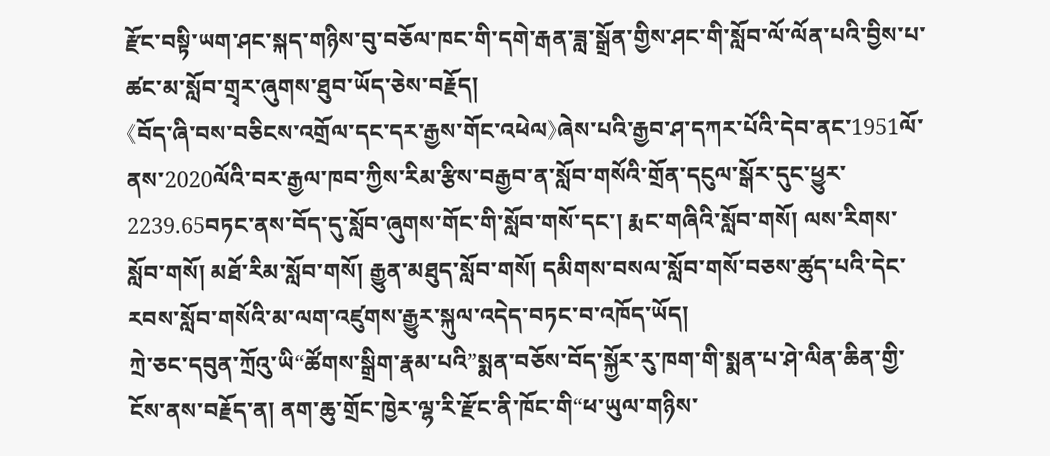རྫོང་བསྟི་ཡག་ཤང་སྐད་གཉིས་བུ་བཅོལ་ཁང་གི་དགེ་རྒན་ཟླ་སྒྲོན་གྱིས་ཤང་གི་སློབ་ལོ་ལོན་པའི་བྱིས་པ་ཚང་མ་སློབ་གྲྭར་ཞུགས་ཐུབ་ཡོད་ཅེས་བརྗོད།
《བོད་ཞི་བས་བཅིངས་འགྲོལ་དང་དར་རྒྱས་གོང་འཕེལ》ཞེས་པའི་རྒྱབ་ཤ་དཀར་པོའི་དེབ་ནང་1951ལོ་ནས་2020ལོའི་བར་རྒྱལ་ཁབ་ཀྱིས་རིམ་རྩིས་བརྒྱབ་ན་སློབ་གསོའི་གྲོན་དངུལ་སྒོར་དུང་ཕྱུར་2239.65བཏང་ནས་བོད་དུ་སློབ་ཞུགས་གོང་གི་སློབ་གསོ་དང་། རྨང་གཞིའི་སློབ་གསོ། ལས་རིགས་སློབ་གསོ། མཐོ་རིམ་སློབ་གསོ། རྒྱུན་མཐུད་སློབ་གསོ། དམིགས་བསལ་སློབ་གསོ་བཅས་ཚུད་པའི་དེང་རབས་སློབ་གསོའི་མ་ལག་འཛུགས་རྒྱུར་སྐུལ་འདེད་བཏང་བ་འཁོད་ཡོད།
ཀྲེ་ཅང་དབུན་ཀྲོའུ་ཡི“ཚོགས་སྒྲིག་རྣམ་པའི”སྨན་བཅོས་བོད་སྐྱོར་རུ་ཁག་གི་སྨན་པ་ཤེ་ལིན་ཆིན་གྱི་ངོས་ནས་བརྗོད་ན། ནག་ཆུ་གྲོང་ཁྱེར་ལྷ་རི་རྫོང་ནི་ཁོང་གི“ཕ་ཡུལ་གཉིས་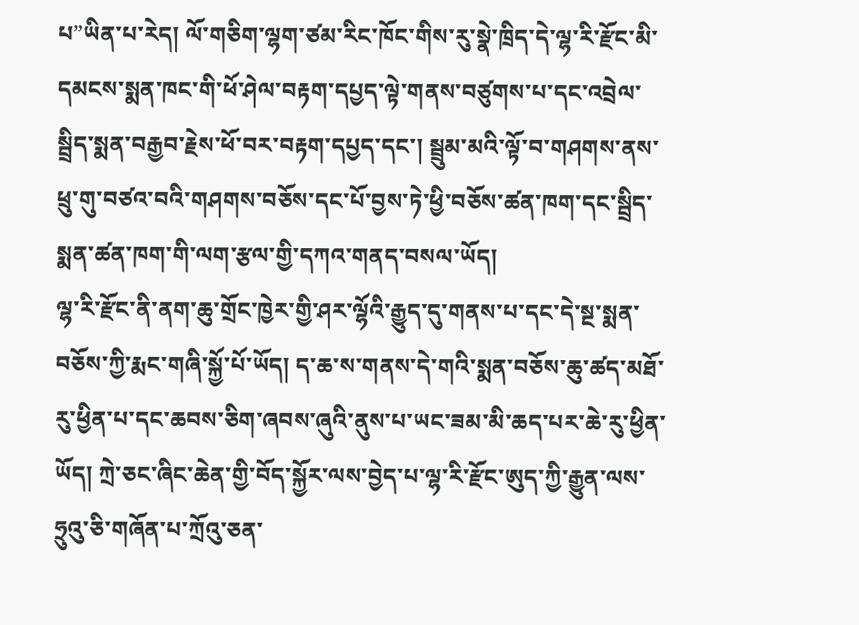པ”ཡིན་པ་རེད། ལོ་གཅིག་ལྷག་ཙམ་རིང་ཁོང་གིས་རུ་སྣེ་ཁྲིད་དེ་ལྷ་རི་རྫོང་མི་དམངས་སྨན་ཁང་གི་ཕོ་ཤེལ་བརྟག་དཔྱད་ལྟེ་གནས་བཙུགས་པ་དང་འབྲེལ་སྦྲིད་སྨན་བརྒྱབ་རྗེས་ཕོ་བར་བརྟག་དཔྱད་དང་། སྦྲུམ་མའི་ལྟོ་བ་གཤགས་ནས་ཕྲུ་གུ་བཙའ་བའི་གཤགས་བཅོས་དང་པོ་བྱས་ཏེ་ཕྱི་བཅོས་ཚན་ཁག་དང་སྦྲིད་སྨན་ཚན་ཁག་གི་ལག་རྩལ་གྱི་དཀའ་གནད་བསལ་ཡོད།
ལྷ་རི་རྫོང་ནི་ནག་ཆུ་གྲོང་ཁྱེར་གྱི་ཤར་ལྷོའི་རྒྱུད་དུ་གནས་པ་དང་དེ་སྔ་སྨན་བཅོས་ཀྱི་རྨང་གཞི་སྐྱོ་པོ་ཡོད། ད་ཆ་ས་གནས་དེ་གའི་སྨན་བཅོས་ཆུ་ཚད་མཐོ་རུ་ཕྱིན་པ་དང་ཆབས་ཅིག་ཞབས་ཞུའི་ནུས་པ་ཡང་ཟམ་མི་ཆད་པར་ཆེ་རུ་ཕྱིན་ཡོད། ཀྲེ་ཅང་ཞིང་ཆེན་གྱི་བོད་སྐྱོར་ལས་བྱེད་པ་ལྷ་རི་རྫོང་ཨུད་ཀྱི་རྒྱུན་ལས་ཧྲུའུ་ཅི་གཞོན་པ་ཀྲོའུ་ཅན་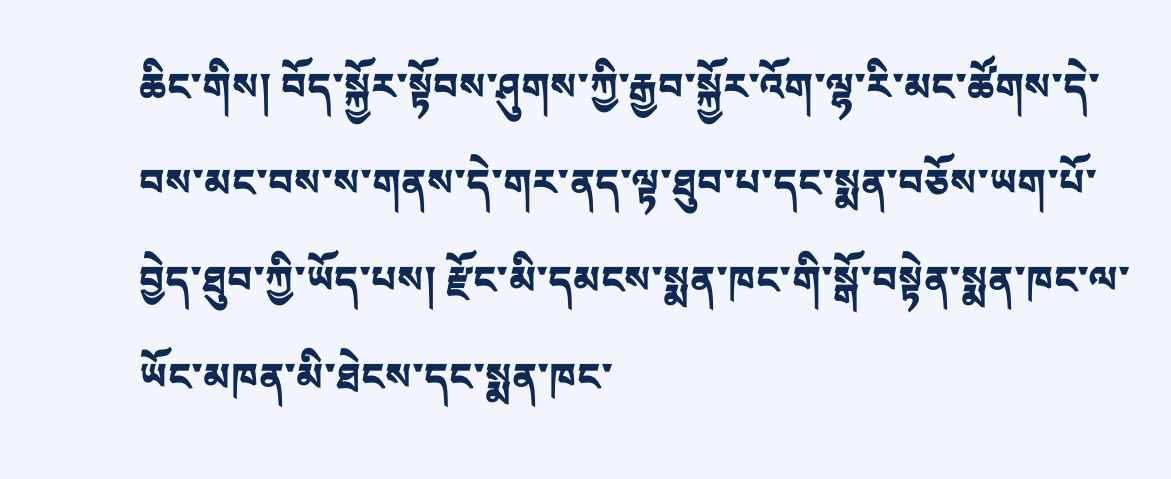ཆིང་གིས། བོད་སྐྱོར་སྟོབས་ཤུགས་ཀྱི་རྒྱབ་སྐྱོར་འོག་ལྷ་རི་མང་ཚོགས་དེ་བས་མང་བས་ས་གནས་དེ་གར་ནད་ལྟ་ཐུབ་པ་དང་སྨན་བཅོས་ཡག་པོ་བྱེད་ཐུབ་ཀྱི་ཡོད་པས། རྫོང་མི་དམངས་སྨན་ཁང་གི་སྒོ་བསྟེན་སྨན་ཁང་ལ་ཡོང་མཁན་མི་ཐེངས་དང་སྨན་ཁང་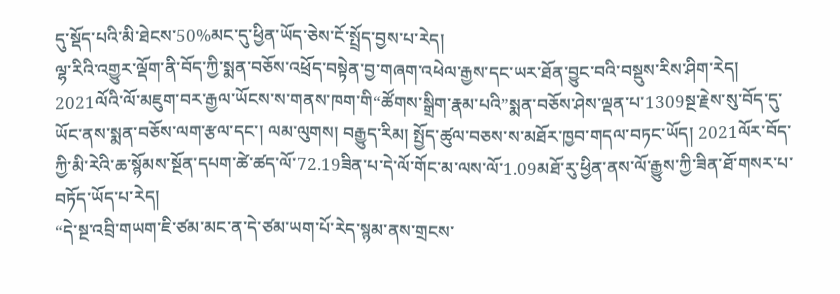དུ་སྡོད་པའི་མི་ཐེངས་50%མང་དུ་ཕྱིན་ཡོད་ཅེས་ངོ་སྤྲོད་བྱས་པ་རེད།
ལྷ་རིའི་འགྱུར་ལྡོག་ནི་བོད་ཀྱི་སྨན་བཅོས་འཕྲོད་བསྟེན་བྱ་གཞག་འཕེལ་རྒྱས་དང་ཡར་ཐོན་བྱུང་བའི་བསྡུས་རིས་ཤིག་རེད། 2021ལོའི་ལོ་མཇུག་བར་རྒྱལ་ཡོངས་ས་གནས་ཁག་གི“ཚོགས་སྒྲིག་རྣམ་པའི”སྨན་བཅོས་ཤེས་ལྡན་པ་1309སྔ་རྗེས་སུ་བོད་དུ་ཡོང་ནས་སྨན་བཅོས་ལག་རྩལ་དང་། ལམ་ལུགས། བརྒྱུད་རིམ། སྤྱོད་ཚུལ་བཅས་ས་མཐོར་ཁྱབ་གདལ་བཏང་ཡོད། 2021ལོར་བོད་ཀྱི་མི་རེའི་ཆ་སྙོམས་སྔོན་དཔག་ཚེ་ཚད་ལོ་72.19ཟིན་པ་དེ་ལོ་གོང་མ་ལས་ལོ་1.09མཐོ་རུ་ཕྱིན་ནས་ལོ་རྒྱུས་ཀྱི་ཟིན་ཐོ་གསར་པ་བཏོད་ཡོད་པ་རེད།
“དེ་སྔ་འབྲི་གཡག་ཇི་ཙམ་མང་ན་དེ་ཙམ་ཡག་པོ་རེད་སྙམ་ནས་གྲངས་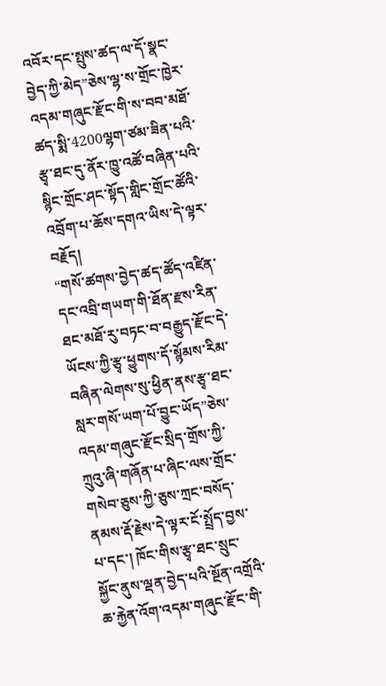འབོར་དང་སྤུས་ཚད་ལ་དོ་སྣང་བྱེད་ཀྱི་མེད”ཅེས་ལྷ་ས་གྲོང་ཁྱེར་འདམ་གཞུང་རྫོང་གི་ས་བབ་མཐོ་ཚད་སྨི་4200ལྷག་ཙམ་ཟིན་པའི་རྩྭ་ཐང་དུ་ནོར་ཁྱུ་འཚོ་བཞིན་པའི་སྙིང་གྲོང་ཤང་སྟོད་གླིང་གྲོང་ཚོའི་འབྲོག་པ་ཆོས་དགའ་ཡིས་དེ་ལྟར་བརྗོད།
“གསོ་ཚགས་བྱེད་ཚད་ཚོད་འཛིན་དང་འབྲི་གཡག་གི་ཐོན་རྫས་རིན་ཐང་མཐོ་རུ་བཏང་བ་བརྒྱུད་རྫོང་དེ་ཡོངས་ཀྱི་རྩྭ་ཕྱུགས་དོ་སྙོམས་རིམ་བཞིན་ལེགས་སུ་ཕྱིན་ནས་རྩྭ་ཐང་སླར་གསོ་ཡག་པོ་བྱུང་ཡོད”ཅེས་འདམ་གཞུང་རྫོང་སྲིད་གྲོས་ཀྱི་ཀྲུའུ་ཞི་གཞོན་པ་ཞིང་ལས་གྲོང་གསེབ་ཅུས་ཀྱི་ཅུས་ཀྲང་བསོད་ནམས་རྡོ་རྗེས་དེ་ལྟར་ངོ་སྤྲོད་བྱས་པ་དང་། ཁོང་གིས་རྩྭ་ཐང་སྲུང་སྐྱོང་ནུས་ལྡན་བྱེད་པའི་སྔོན་འགྲོའི་ཆ་རྐྱེན་འོག་འདམ་གཞུང་རྫོང་གི་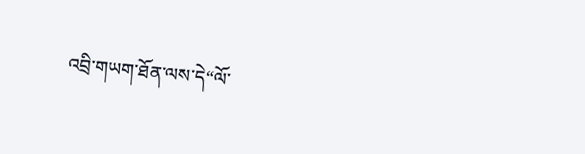འབྲི་གཡག་ཐོན་ལས་དེ“ལོ་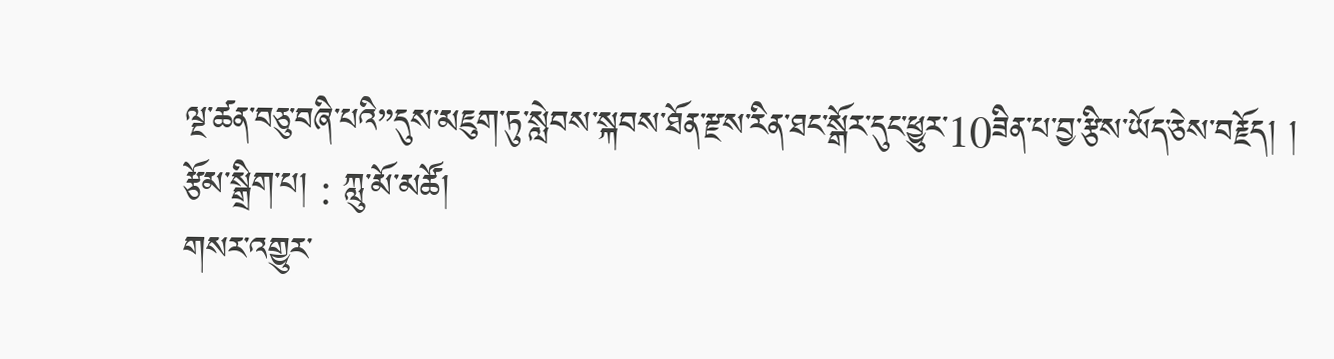ལྔ་ཚན་བཅུ་བཞི་པའི”དུས་མཇུག་ཏུ་སླེབས་སྐབས་ཐོན་རྫས་རིན་ཐང་སྒོར་དུང་ཕྱུར་10ཟིན་པ་བྱ་རྩིས་ཡོད་ཅེས་བརྗོད། །
རྩོམ་སྒྲིག་པ། : ཀླུ་མོ་མཚོ།
གསར་འགྱུར་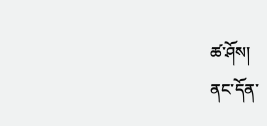ཚ་ཤོས།
ནང་དོན་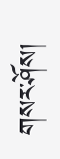གསར་ཤོས།